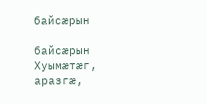байсæрын

байсæрын
Хуымæтæг, аразгæ,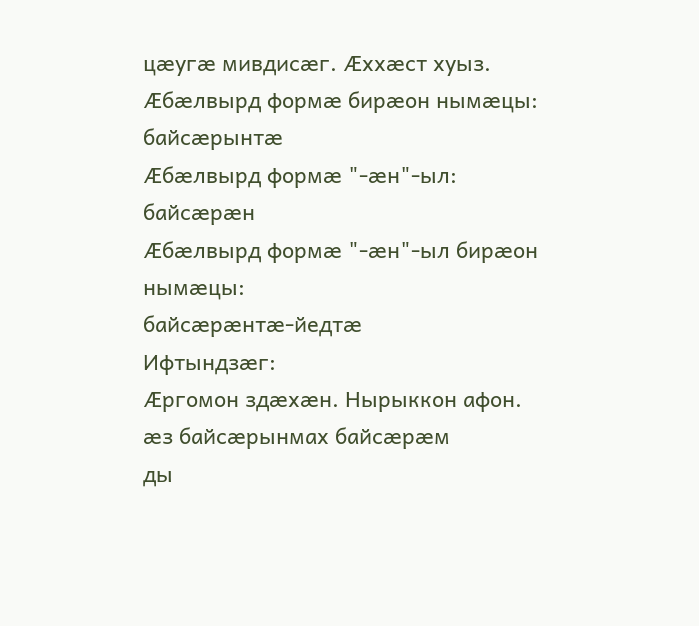цæугæ мивдисæг. Æххæст хуыз.
Æбæлвырд формæ бирæон нымæцы:
байсæрынтæ
Æбæлвырд формæ "-æн"-ыл:
байсæрæн
Æбæлвырд формæ "-æн"-ыл бирæон нымæцы:
байсæрæнтæ-йедтæ
Ифтындзæг:
Æргомон здæхæн. Нырыккон афон.
æз байсæрынмах байсæрæм
ды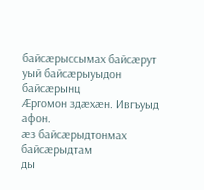байсæрыссымах байсæрут
уый байсæрыуыдон байсæрынц
Æргомон здæхæн. Ивгъуыд афон.
æз байсæрыдтонмах байсæрыдтам
ды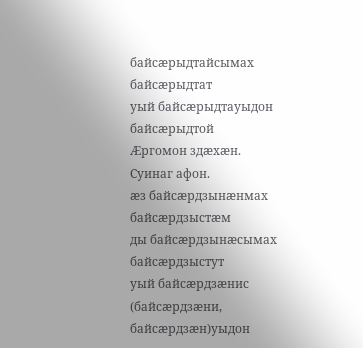байсæрыдтайсымах байсæрыдтат
уый байсæрыдтауыдон байсæрыдтой
Æргомон здæхæн. Суинаг афон.
æз байсæрдзынæнмах байсæрдзыстæм
ды байсæрдзынæсымах байсæрдзыстут
уый байсæрдзæнис (байсæрдзæни, байсæрдзæн)уыдон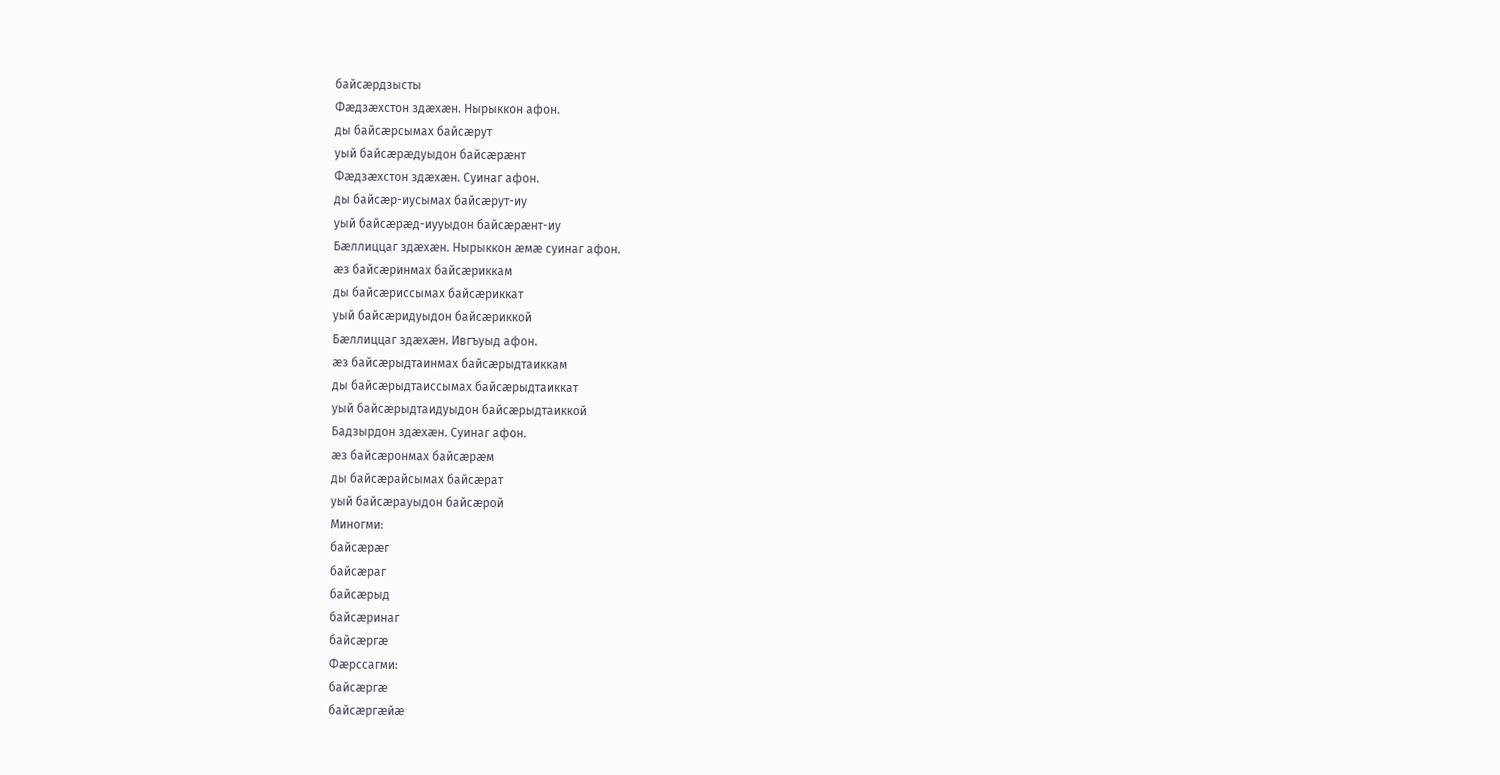байсæрдзысты
Фæдзæхстон здæхæн. Нырыккон афон.
ды байсæрсымах байсæрут
уый байсæрæдуыдон байсæрæнт
Фæдзæхстон здæхæн. Суинаг афон.
ды байсæр-иусымах байсæрут-иу
уый байсæрæд-иууыдон байсæрæнт-иу
Бæллиццаг здæхæн. Нырыккон æмæ суинаг афон.
æз байсæринмах байсæриккам
ды байсæриссымах байсæриккат
уый байсæридуыдон байсæриккой
Бæллиццаг здæхæн. Ивгъуыд афон.
æз байсæрыдтаинмах байсæрыдтаиккам
ды байсæрыдтаиссымах байсæрыдтаиккат
уый байсæрыдтаидуыдон байсæрыдтаиккой
Бадзырдон здæхæн. Суинаг афон.
æз байсæронмах байсæрæм
ды байсæрайсымах байсæрат
уый байсæрауыдон байсæрой
Миногми:
байсæрæг
байсæраг
байсæрыд
байсæринаг
байсæргæ
Фæрссагми:
байсæргæ
байсæргæйæ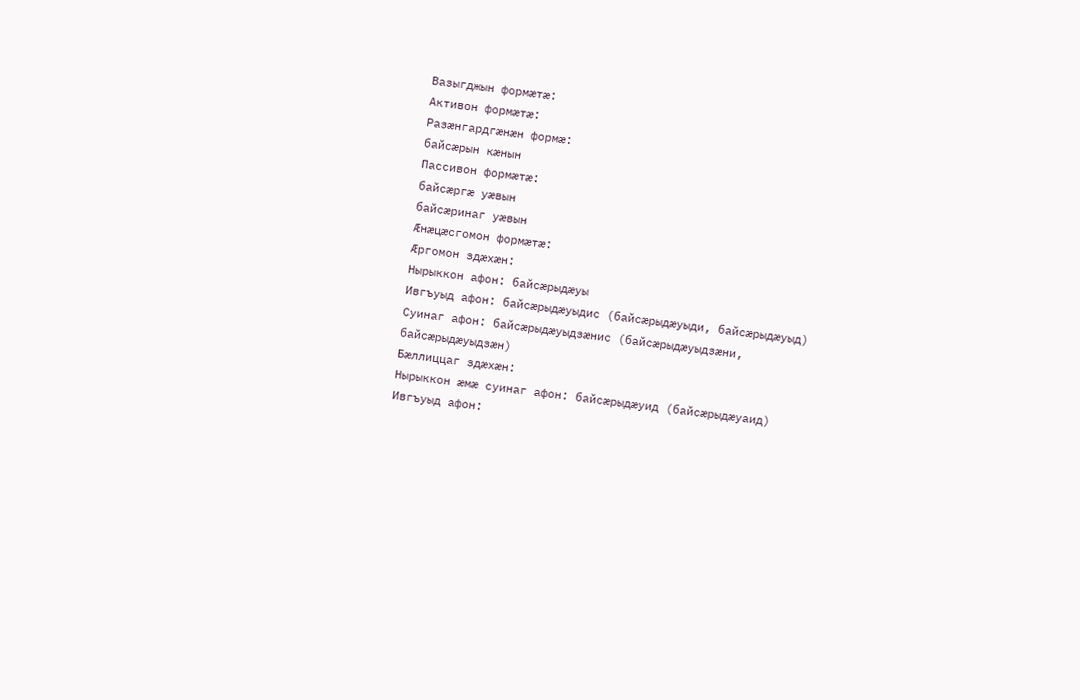Вазыгджын формæтæ:
Активон формæтæ:
Разæнгардгæнæн формæ:
байсæрын кæнын
Пассивон формæтæ:
байсæргæ уæвын
байсæринаг уæвын
Æнæцæсгомон формæтæ:
Æргомон здæхæн:
Нырыккон афон: байсæрыдæуы
Ивгъуыд афон: байсæрыдæуыдис (байсæрыдæуыди, байсæрыдæуыд)
Суинаг афон: байсæрыдæуыдзæнис (байсæрыдæуыдзæни, байсæрыдæуыдзæн)
Бæллиццаг здæхæн:
Нырыккон æмæ суинаг афон: байсæрыдæуид (байсæрыдæуаид)
Ивгъуыд афон: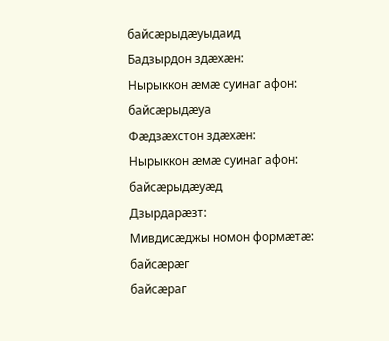байсæрыдæуыдаид
Бадзырдон здæхæн:
Нырыккон æмæ суинаг афон: байсæрыдæуа
Фæдзæхстон здæхæн:
Нырыккон æмæ суинаг афон: байсæрыдæуæд
Дзырдарæзт:
Мивдисæджы номон формæтæ:
байсæрæг
байсæраг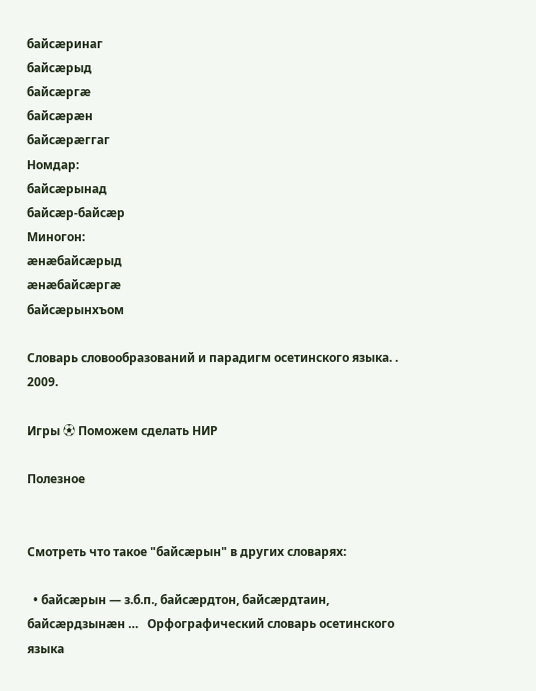байсæринаг
байсæрыд
байсæргæ
байсæрæн
байсæрæггаг
Номдар:
байсæрынад
байсæр-байсæр
Миногон:
æнæбайсæрыд
æнæбайсæргæ
байсæрынхъом

Словарь словообразований и парадигм осетинского языка. . 2009.

Игры ⚽ Поможем сделать НИР

Полезное


Смотреть что такое "байсæрын" в других словарях:

  • байсæрын — з.б.п., байсæрдтон, байсæрдтаин, байсæрдзынæн …   Орфографический словарь осетинского языка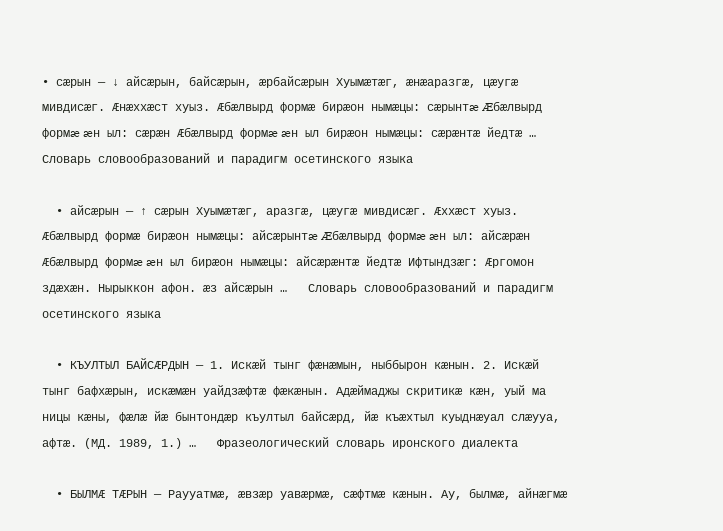• сæрын — ↓ айсæрын, байсæрын, æрбайсæрын Хуымæтæг, æнæаразгæ, цæугæ мивдисæг. Æнæххæст хуыз. Æбæлвырд формæ бирæон нымæцы: сæрынтæ Æбæлвырд формæ æн ыл: сæрæн Æбæлвырд формæ æн ыл бирæон нымæцы: сæрæнтæ йедтæ …   Словарь словообразований и парадигм осетинского языка

  • айсæрын — ↑ сæрын Хуымæтæг, аразгæ, цæугæ мивдисæг. Æххæст хуыз. Æбæлвырд формæ бирæон нымæцы: айсæрынтæ Æбæлвырд формæ æн ыл: айсæрæн Æбæлвырд формæ æн ыл бирæон нымæцы: айсæрæнтæ йедтæ Ифтындзæг: Æргомон здæхæн. Нырыккон афон. æз айсæрын …   Словарь словообразований и парадигм осетинского языка

  • КЪУЛТЫЛ БАЙСÆРДЫН — 1. Искæй тынг фæнæмын, ныббырон кæнын. 2. Искæй тынг бафхæрын, искæмæн уайдзæфтæ фæкæнын. Адæймаджы скритикæ кæн, уый ма ницы кæны, фæлæ йæ бынтондæр къултыл байсæрд, йæ къæхтыл куыднæуал слæууа, афтæ. (МД. 1989, 1.) …   Фразеологический словарь иронского диалекта

  • БЫЛМÆ ТÆРЫН — Раууатмæ, æвзæр уавæрмæ, сæфтмæ кæнын. Ау, былмæ, айнæгмæ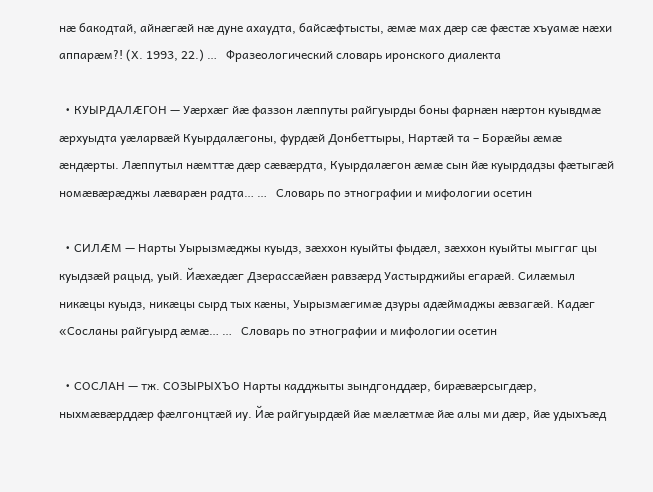нæ бакодтай, айнæгæй нæ дуне ахаудта, байсæфтысты, æмæ мах дæр сæ фæстæ хъуамæ нæхи аппарæм?! (Х. 1993, 22.) …   Фразеологический словарь иронского диалекта

  • КУЫРДАЛÆГОН — Уæрхæг йæ фаззон лæппуты райгуырды боны фарнæн нæртон куывдмæ æрхуыдта уæларвæй Куырдалæгоны, фурдæй Донбеттыры, Нартæй та – Борæйы æмæ æндæрты. Лæппутыл нæмттæ дæр сæвæрдта, Куырдалæгон æмæ сын йæ куырдадзы фæтыгæй номæвæрæджы лæварæн радта… …   Словарь по этнографии и мифологии осетин

  • СИЛÆМ — Нарты Уырызмæджы куыдз, зæххон куыйты фыдæл, зæххон куыйты мыггаг цы куыдзæй рацыд, уый. Йæхæдæг Дзерассæйæн равзæрд Уастырджийы егарæй. Силæмыл никæцы куыдз, никæцы сырд тых кæны, Уырызмæгимæ дзуры адæймаджы æвзагæй. Кадæг «Сосланы райгуырд æмæ… …   Словарь по этнографии и мифологии осетин

  • СОСЛАН — тж. СОЗЫРЫХЪО Нарты кадджыты зындгонддæр, бирæвæрсыгдæр, ныхмæвæрддæр фæлгонцтæй иу. Йæ райгуырдæй йæ мæлæтмæ йæ алы ми дæр, йæ удыхъæд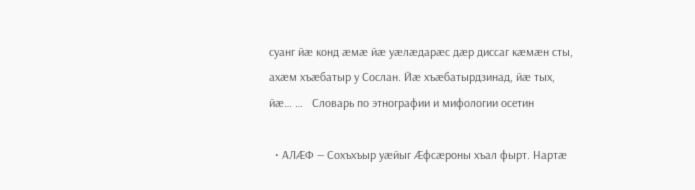суанг йæ конд æмæ йæ уæлæдарæс дæр диссаг кæмæн сты, ахæм хъæбатыр у Сослан. Йæ хъæбатырдзинад, йæ тых, йæ… …   Словарь по этнографии и мифологии осетин

  • АЛÆФ — Сохъхъыр уæйыг Æфсæроны хъал фырт. Нартæ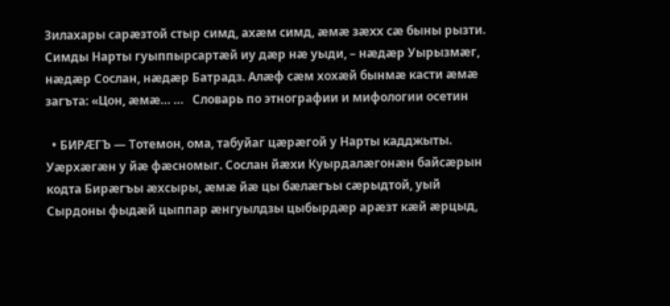Зилахары сарæзтой стыр симд, ахæм симд, æмæ зæхх сæ быны рызти. Симды Нарты гуыппырсартæй иу дæр нæ уыди, – нæдæр Уырызмæг, нæдæр Сослан, нæдæр Батрадз. Алæф сæм хохæй бынмæ касти æмæ загъта: «Цон, æмæ… …   Словарь по этнографии и мифологии осетин

  • БИРÆГЪ — Тотемон, ома, табуйаг цæрæгой у Нарты кадджыты. Уæрхæгæн у йæ фæсномыг. Сослан йæхи Куырдалæгонæн байсæрын кодта Бирæгъы æхсыры, æмæ йæ цы бæлæгъы сæрыдтой, уый Сырдоны фыдæй цыппар æнгуылдзы цыбырдæр арæзт кæй æрцыд,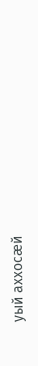уый аххосæй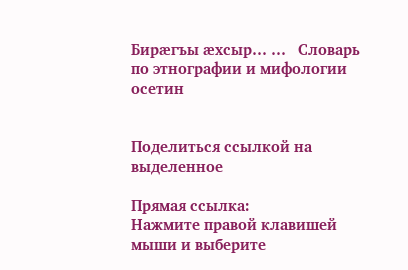Бирæгъы æхсыр… …   Словарь по этнографии и мифологии осетин


Поделиться ссылкой на выделенное

Прямая ссылка:
Нажмите правой клавишей мыши и выберите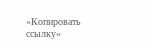«Копировать ссылку»